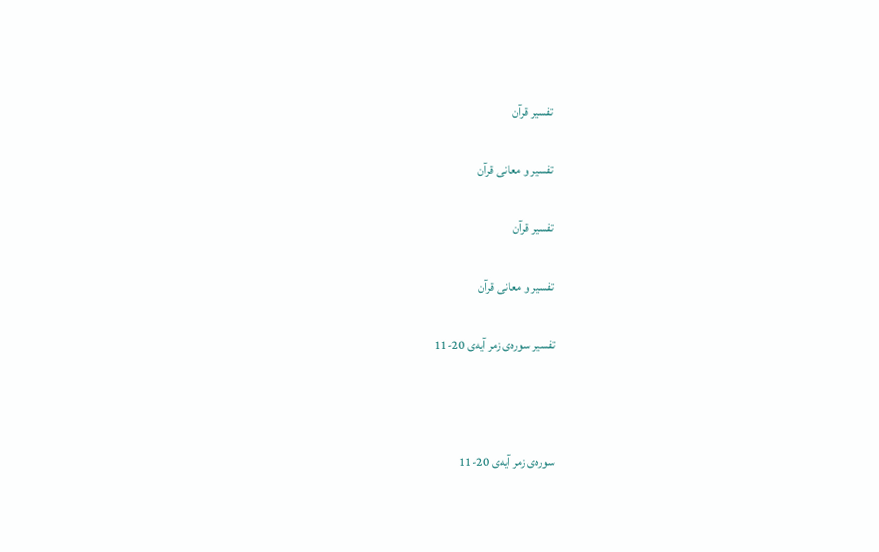تفسیر قرآن

تفسیر و معانی قرآن

تفسیر قرآن

تفسیر و معانی قرآن

تفسیر سوره‌‌ی زمر آیه‌ی 20-11



سوره‌‌ی زمر آیه‌ی 20-11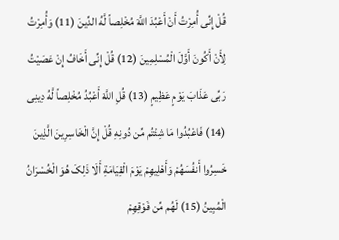قُلْ إِنِّی أُمِرْتُ أَنْ أَعْبُدَ اللَّهَ مُخْلِصاً لَّهُ الدِّینَ (11) وَأُمِرْتُ لِأَنْ أَکُونَ أَوَّلَ الْمُسْلِمِینَ (12) قُلْ إِنِّی أَخَافُ إِنْ عَصَیْتُ رَبِّی عَذَابَ یَوْمٍ عَظِیمٍ (13) قُلِ اللَّهَ أَعْبُدُ مُخْلِصاً لَّهُ دِینِی (14) فَاعْبُدُوا مَا شِئْتُم مِّن دُونِهِ قُلْ إِنَّ الْخَاسِرِینَ الَّذِینَ خَسِرُوا أَنفُسَهُمْ وَأَهْلِیهِمْ یَوْمَ الْقِیَامَةِ أَلَا ذَلِکَ هُوَ الْخُسْرَانُ الْمُبِینُ (15) لَهُم مِّن فَوْقِهِمْ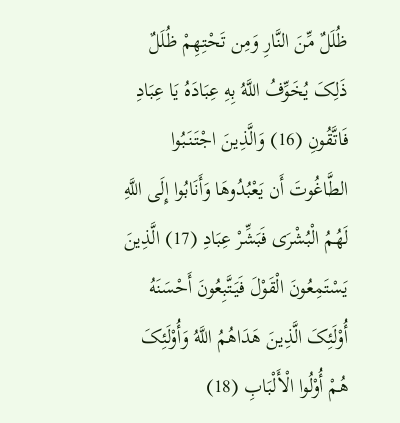ظُلَلٌ مِّنَ النَّارِ وَمِن تَحْتِهِمْ ظُلَلٌ ذَلِکَ یُخَوِّفُ اللَّهُ بِهِ عِبَادَهُ یَا عِبَادِ فَاتَّقُونِ (16) وَالَّذِینَ اجْتَنَبُوا الطَّاغُوتَ أَن یَعْبُدُوهَا وَأَنَابُوا إِلَى اللَّهِ لَهُمُ الْبُشْرَى فَبَشِّرْ عِبَادِ (17) الَّذِینَ یَسْتَمِعُونَ الْقَوْلَ فَیَتَّبِعُونَ أَحْسَنَهُ أُوْلَئِکَ الَّذِینَ هَدَاهُمُ اللَّهُ وَأُوْلَئِکَ هُمْ أُوْلُوا الْأَلْبَابِ (18)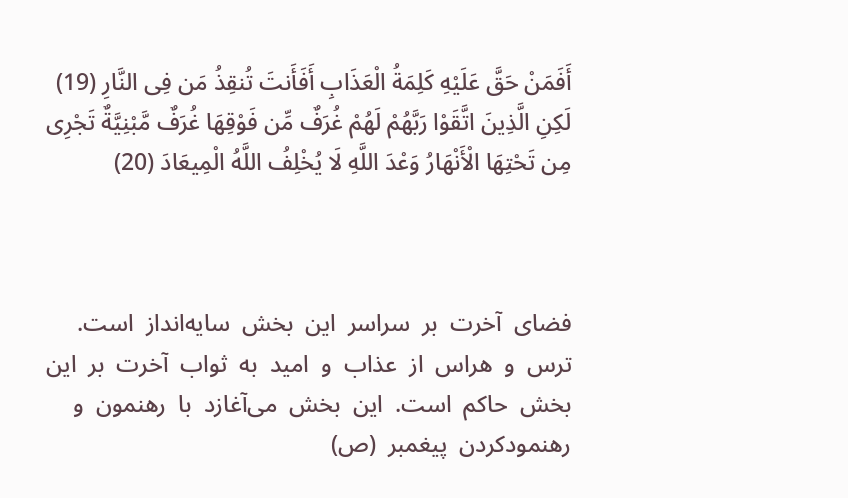أَفَمَنْ حَقَّ عَلَیْهِ کَلِمَةُ الْعَذَابِ أَفَأَنتَ تُنقِذُ مَن فِی النَّارِ (19) لَکِنِ الَّذِینَ اتَّقَوْا رَبَّهُمْ لَهُمْ غُرَفٌ مِّن فَوْقِهَا غُرَفٌ مَّبْنِیَّةٌ تَجْرِی مِن تَحْتِهَا الْأَنْهَارُ وَعْدَ اللَّهِ لَا یُخْلِفُ اللَّهُ الْمِیعَادَ (20)



فضای  آخرت  بر  سراسر  این  بخش  سایه‌انداز  است‌.  ترس  و  هراس  از  عذاب  و  امید  به  ثواب  آخرت  بر  این  بخش  حاکم  است‌.  این  بخش  می‌آغازد  با  رهنمون  و  رهنمودکردن  پیغمبر  (ص)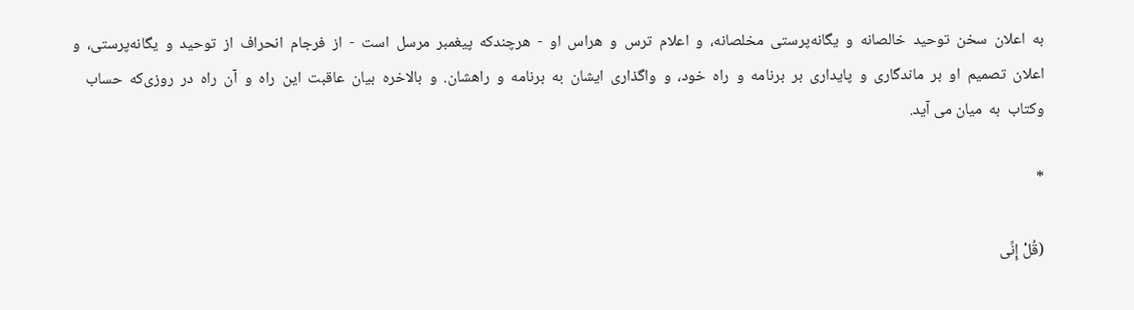به  اعلان  سخن  توحید  خالصانه  و  یگانه‌پرستی  مخلصانه‌،  و  اعلام  ترس  و  هراس  او  -  هرچندکه  پیغمبر  مرسل  است  -  از  فرجام  انحراف  از  توحید  و  یگانه‌پرستی‌،  و  اعلان  تصمیم  او  بر  ماندگاری  و  پایداری  بر  برنامه  و  راه  خود،  و  واگذاری  ایشان  به  برنامه  و  راهشان‌.  و  بالاخره  بیان  عاقبت  این  راه  و  آن  راه  در  روزی‌که  حساب  وکتاب  به  میان می آید.

*

(قُلْ إِنِّی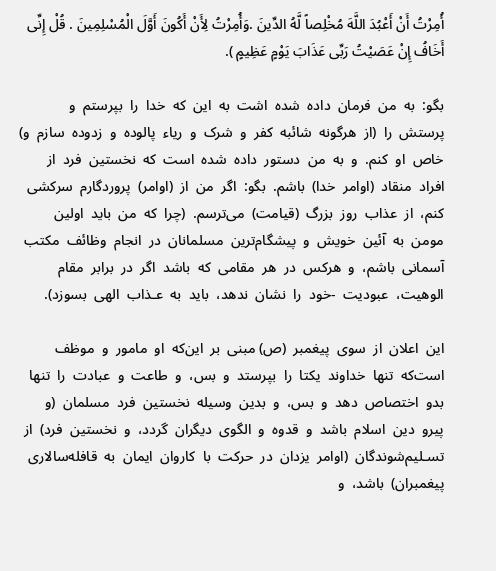أُمِرْتُ أَنْ أَعْبُدَ اللَّهَ مُخْلِصاً لَّهُ الدِّینَ .وَأُمِرْتُ لِأَنْ أَکُونَ أَوَّلَ الْمُسْلِمِینَ . قُلْ إِنِّی أَخَافُ إِنْ عَصَیْتُ رَبِّی عَذَابَ یَوْمٍ عَظِیمٍ ).

بگو:  به  من  فرمان  داده  شده  اشت  به  این  که  خدا  را  بپرستم  و  پرستش  را  (از  هرگونه  شائبه  کفر  و  شرک  و  ریاء  پالوده  و  زدوده  سازم  و)  خاص  او  کنم‌.  و  به  من  دستور  داده  شده  است  که  نخستین  فرد  از  افراد  منقاد  (اوامر  خدا)  باشم‌.  بگو:  اگر  من  از  (اوامر)  پروردگارم  سرکشی  کنم‌،  از  عذاب  روز  بزرگ  (قیامت‌)  می‌ترسم‌.  (چرا  که  من  باید  اولین  مومن  به  آئین  خویش  و  پیشگام‌ترین  مسلمانان  در  انجام  وظائف  مکتب  آسمانی  باشم‌،  و  هرکس  در  هر  مقامی  که  باشد  اگر  در  برابر  مقام  الوهیت‌،  عبودیت  -خود  را  نشان  ندهد،  باید  به  عـذاب  الهی  بسوزد).

این  اعلان  از  سوی  پیغمبر  (ص) مبنی  بر  این‌که  او  مامور  و  موظف  است‌که  تنها  خداوند  یکتا  را  بپرستد  و  بس،  و  طاعت  و  عبادت  را  تنها  بدو  اختصاص  دهد  و  بس،  و  بدین  وسیله  نخستین  فرد  مسلمان  (و  پیرو  دین  اسلام  باشد  و  قدوه  و  الگوی  دیگران  گردد،  و  نخستین  فرد)  از  تسـلیم‌شوندگان  (اوامر  یزدان  در  حرکت  با  کاروان  ایمان  به  قافله‌سالاری  پیغمبران‌)  باشد،  و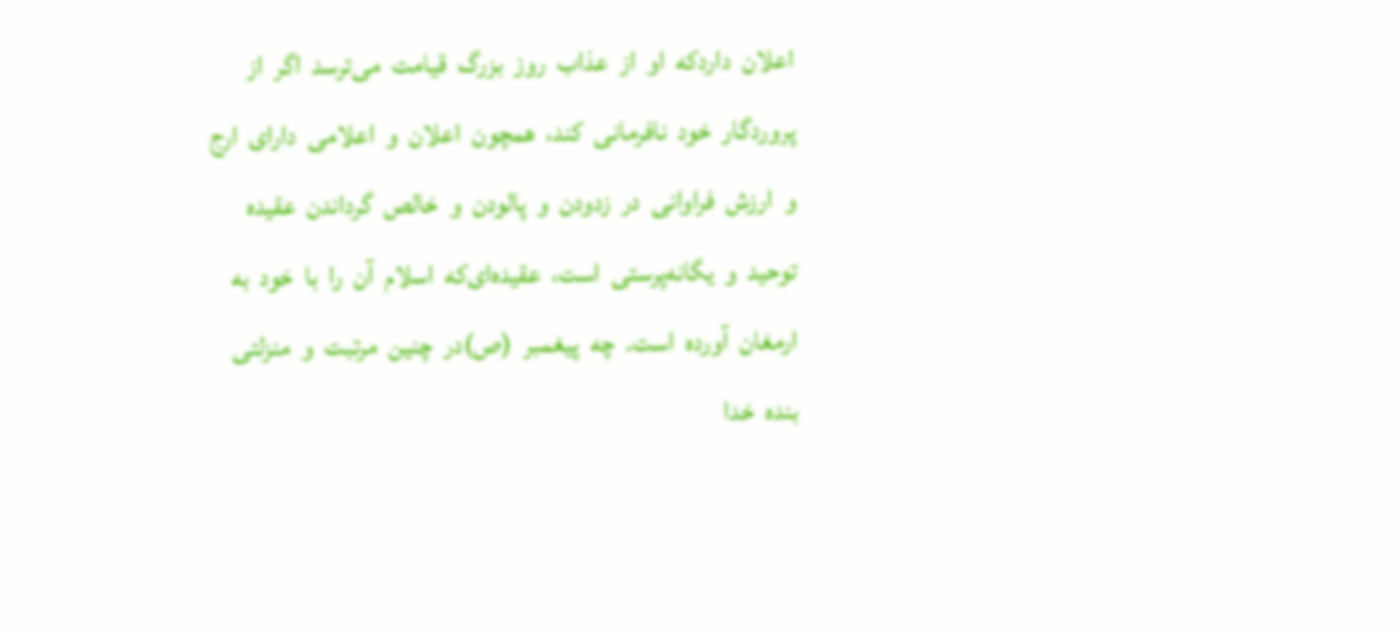اعلان  داردکه  او  از  عذاب  روز  بزرگ  قیامت  می‌ترسد  اگر  از  پروردگار  خود  نافرمانی  کند،  همچون  اعلان  و  اعلامی  دارای  ارج  و  ارزش  فراوانی  در  زدودن  و  پالودن  و  خالص  گرداندن  عقیده  توحید  و  یگانه‌پرستی  است‌،  عقیده‌ای‌که  اسلام  آن  را  با  خود  به  ارمغان  آورده  است‌.  چه  پیغمبر  (ص)در  چنین  مرتبت  و  منزلتی  بنده  خدا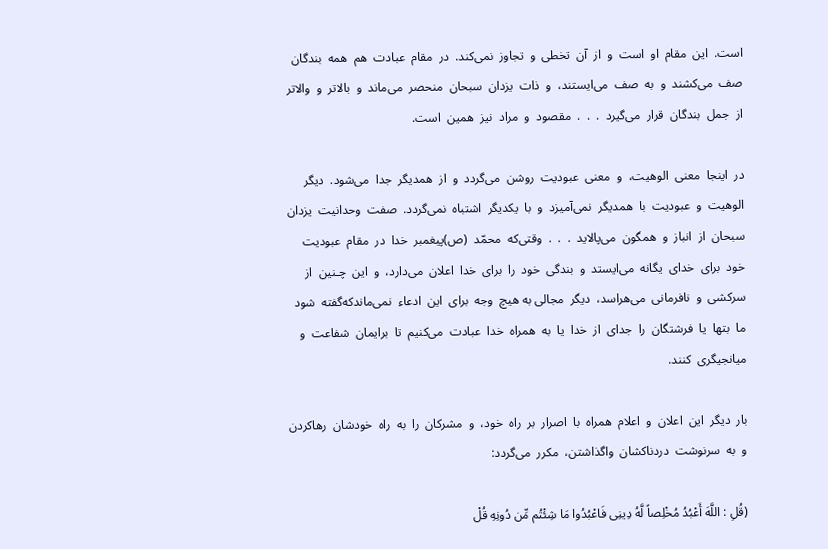است‌.  این  مقام  او  است  و  از  آن  تخطی  و  تجاوز  نمی‌کند.  در  مقام  عبادت  هم  همه  بندگان  صف  می‌کشند  و  به  صف  می‌ایستند،  و  ذات  یزدان  سبحان  منحصر  می‌ماند  و  بالاتر  و  والاتر  از  جمل  بندگان  قرار  می‌گیرد  .  .  .  مقصود  و  مراد  نیز  همین  است‌.

در  اینجا  معنی  الوهیت‌،  و  معنی  عبودیت  روشن  می‌گردد  و  از  همدیگر  جدا  می‌شود.  دیگر  الوهیت  و  عبودیت  با  همدیگر  نمی‌آمیزد  و  با  یکدیگر  اشتباه  نمی‌گردد.  صفت  وحدانیت  یزدان  سبحان  از  انباز  و  همگون  می‌پالاید  .  .  .  وقتی‌که  محمّد  (ص)پیغمبر  خدا  در  مقام  عبودیت  خود  برای  خدای  یگانه  می‌ایستد  و  بندگی  خود  را  برای  خدا  اعلان  می‌دارد،  و  این  چـنین  از  سرکشی  و  نافرمانی  می‌هراسد،  دیگر  مجالی به هیچ  وجه  برای  این  ادعاء  نمی‌ماندکه‌گفته  شود  ما  بتها  یا  فرشتگان  را  جدای  از  خدا  یا  به  همراه  خدا  عبادت  می‌کنیم  تا  برایمان  شفاعت  و  میانجیگری  کنند.

بار  دیگر  این  اعلان  و  اعلام  همراه  با  اصرار  بر  راه  خود،  و  مشرکان  را  به  راه  خودشان  رهاکردن  و  به  سرنوشت  دردناکشان  واگذاشتن‌،  مکرر  می‌گردد:

(قُلِ : اللَّهَ أَعْبُدُ مُخْلِصاً لَّهُ دِینِی فَاعْبُدُوا مَا شِئْتُم مِّن دُونِهِ قُلْ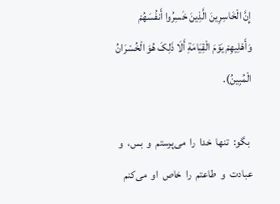إِنَّ الْخَاسِرِینَ الَّذِینَ خَسِرُوا أَنفُسَهُمْ وَأَهْلِیهِمْ یَوْمَ الْقِیَامَةِ أَلَا ذَلِکَ هُوَ الْخُسْرَانُ الْمُبِینُ).

 بگو:  تنها  خدا  را  می‌پرستم  و  بس‌،  و  عبادت  و  طاعتم  را  خاص  او  می‌کنم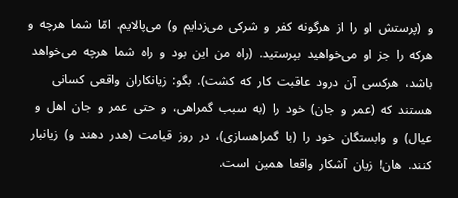و  (پرستش  او  را  از  هرگونه  کفر  و  شرکی  می‌زدایم  و)  می‌پالایم‌.  امّا  شما  هرچه  و  هرکه  را  جز  او  می‌خواهید  بپرستید.  (راه  من  این  بود  و  راه  شما  هرچه  می‌خواهد  باشد،  هرکسی  آن  درود  عاقبت  کار  که  کشت‌).  بگو:  زیانکاران  واقعی  کسانی  هستند  که  (عمر  و  جان‌)  خود  را  (به  سبب  گمراهی،  و  حتی  عمر  و  جان  اهل  و  عیال‌)  و  وابستگان  خود  را  (با  گمراهسازی‌)،  در  روز  قیامت  (هدر  دهند  و)  زیانبار  کنند.  هان‌!  زیان  آشکار  واقعا  همین  است‌.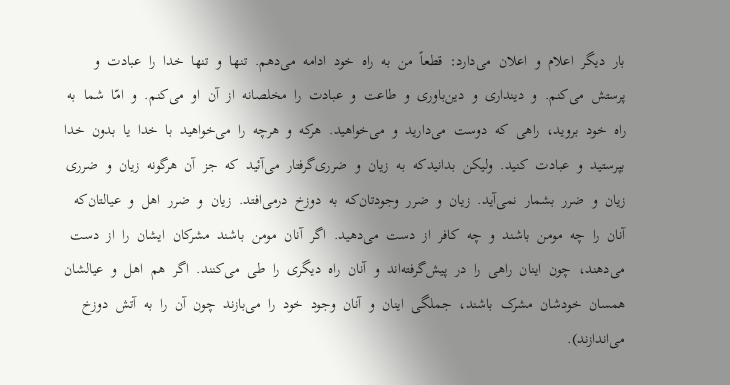بار  دیگر  اعلام  و  اعلان  می‌دارد:  قطعاً  من  به  راه  خود  ادامه  می‌دهم‌.  تنها  و  تنها  خدا  را  عبادت  و  پرستش  می‌کنم‌.  و  دینداری  و  دین‌باوری  و  طاعت  و  عبادت  را  مخلصانه  از  آن  او  می‌کنم‌.  و  امّا  شما  به  راه  خود  بروید،  راهی  که  دوست  می‌دارید  و  می‌خواهید.  هرکه  و  هرچه  را  می‌خواهید  با  خدا  یا  بدون  خدا  بپرستید  و  عبادت  کنید.  ولیکن  بدانیدکه  به  زیان  و  ضرری‌گرفتار  می‌آئید  که  جز  آن  هرگونه  زیان  و  ضرری  زیان  و  ضرر  بشمار  نمی‌آید.  زیان  و  ضرر  وجودتان‌که  به  دوزخ  درمی‌افتد.  زیان  و  ضرر  اهل  و  عیالتان‌که  آنان  را  چه  مومن  باشند  و  چه  کافر  از  دست  می‌دهید.  اگر  آنان  مومن  باشند  مشرکان  ایشان  را  از  دست  می‌دهند،  چون  اینان  راهی  را  در  پیش‌گرفته‌اند  و  آنان  راه  دیگری  را  طی  می‌کنند.  اگر  هم  اهل  و  عیالشان  همسان  خودشان  مشرک  باشند،  جملگی  اینان  و  آنان  وجود  خود  را  می‌بازند  چون  آن  را  به  آتش  دوزخ  می‌اندازند).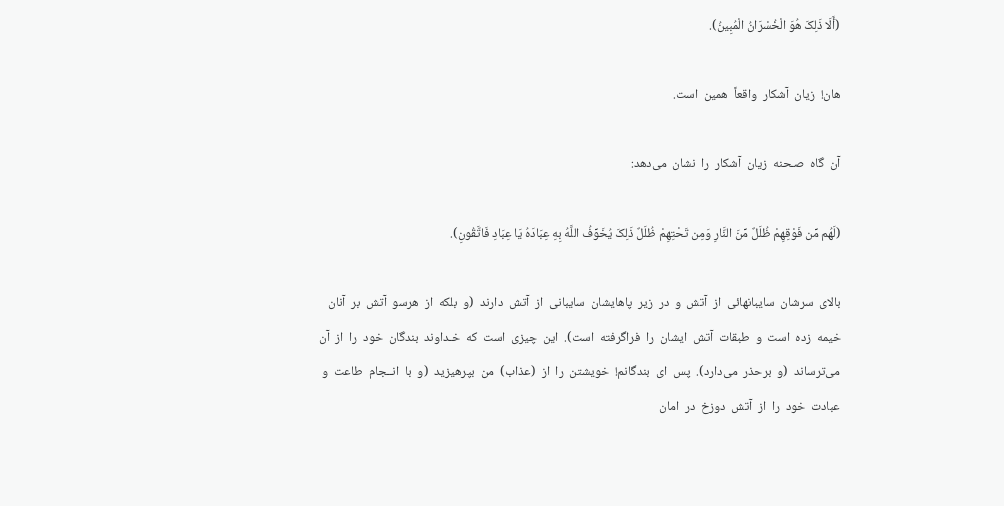(أَلَا ذَلِکَ هُوَ الْخُسْرَانُ الْمُبِینُ).

هان‌!  زیان  آشکار  واقعاً  همین  است‌.

آن  گاه  صـحنه  زیان  آشکار  را  نشان  می‌دهد:

(لَهُم مِّن فَوْقِهِمْ ظُلَلٌ مِّنَ النَّارِ وَمِن تَحْتِهِمْ ظُلَلٌ ذَلِکَ یُخَوِّفُ اللَّهُ بِهِ عِبَادَهُ یَا عِبَادِ فَاتَّقُونِ).

بالای  سرشان  سایبانهائی  از  آتش  و  در  زیر  پاهایشان  سایبانی  از  آتش  دارند  (و  بلکه  از  هرسو  آتش  بر  آنان  خیمه  زده  است  و  طبقات  آتش  ایشان  را  فراگرفته  است‌).  این  چیزی  است  که  خـداوند  بندگان  خود  را  از  آن  می‌ترساند  (و  برحذر  می‌دارد).  پس  ای  بندگانم‌!  خویشتن  را  از  (عذاب‌)  من  بپرهیزید  (و  با  انــجام  طاعت  و  عبادت  خود  را  از  آتش  دوزخ  در  امان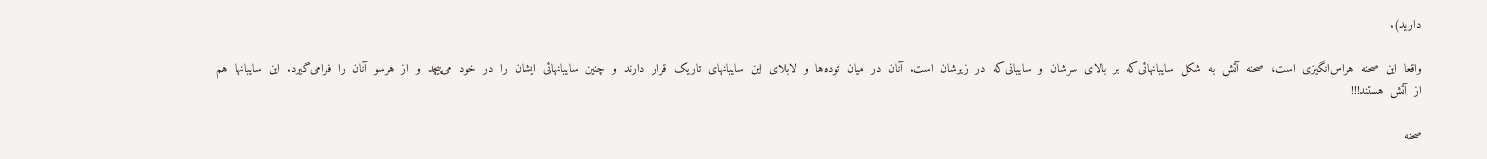دارید).

واقعا  این  صحنه  هراس‌انگیزی  است‌،  صحنه  آتش  به  شکل  سایبانهائی‌که  بر  بالای  سرشان  و  سایبانی‌که  در  زیرشان  است‌.  آنان  در  میان  توده‌ها  و  لابلای  این  سایبانهای  تاریک  قرار  دارند  و  چنین  سایبانهائی  ایشان  را  در  خود  می‌پیچد  و  از  هرسو  آنان  را  فرامی‌گیرد.  این  سایبانها  هم  از  آتش  هستند‌!!!

صحنه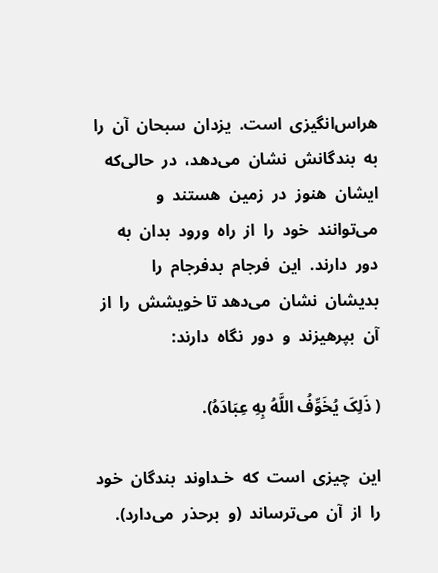هراس‌انگیزی  است‌.  یزدان  سبحان  آن  را  به  بندگانش  نشان  می‌دهد،  در  حالی‌که  ایشان  هنوز  در  زمین  هستند  و  می‌توانند  خود  را  از  راه  ورود  بدان  به  دور  دارند.  این  فرجام  بدفرجام  را  بدیشان  نشان  می‌دهد تا خویشش  را  از  آن  بپرهیزند  و  دور  نگاه  دارند:

( ذَلِکَ یُخَوِّفُ اللَّهُ بِهِ عِبَادَهُ).

این  چیزی  است  که  خـداوند  بندگان  خود  را  از  آن  می‌ترساند  (و  برحذر  می‌دارد).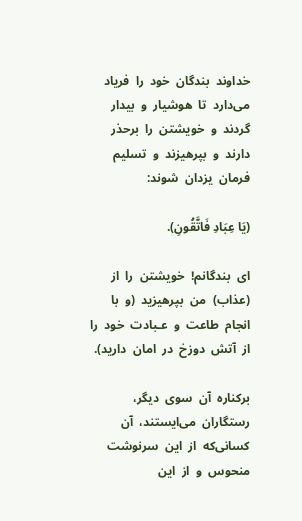خداوند  بندگان  خود  را  فریاد  می‌دارد  تا  هوشیار  و  بیدار  گردند  و  خویشتن  را  برحذر  دارند  و  بپرهیزند  و  تسلیم  فرمان  یزدان  شوند:

(یَا عِبَادِ فَاتَّقُونِ).

ای  بندگانم‌!  خویشتن  را  از  (عذاب‌)  من  بپرهیزید  (و  با  انجام  طاعت  و  عـبادت  خود  را  از  آتش  دوزخ  در  امان  د‌ارید).

برکناره  آن  سوی  دیگر،  رستگاران  می‌ایستند،  آن  کسانی‌که  از  این  سرنوشت  منحوس  و  از  این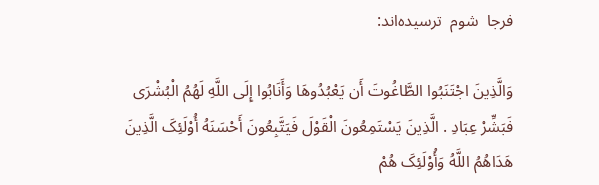فرجا  شوم  ترسیده‌اند:

وَالَّذِینَ اجْتَنَبُوا الطَّاغُوتَ أَن یَعْبُدُوهَا وَأَنَابُوا إِلَى اللَّهِ لَهُمُ الْبُشْرَى فَبَشِّرْ عِبَادِ . الَّذِینَ یَسْتَمِعُونَ الْقَوْلَ فَیَتَّبِعُونَ أَحْسَنَهُ أُوْلَئِکَ الَّذِینَ هَدَاهُمُ اللَّهُ وَأُوْلَئِکَ هُمْ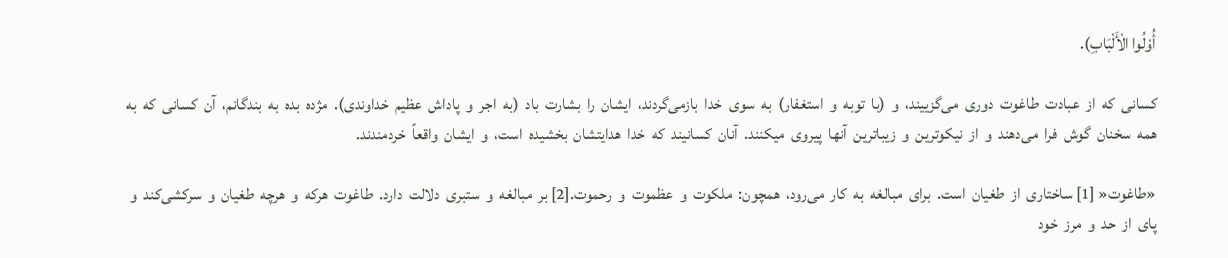أُوْلُوا الْأَلْبَابِ).

کسانی  که  از  عبادت  طاغوت  دوری  می‌گزییند،  و  (با  توبه  و  استغفار)  به  سوی  خدا  بازمی‌گردند،  ایشان  را  بشارت  باد  (به  اجر  و  پاداش  عظیم  خداوندی‌).  مژده  بده  به  بندگانم‌،  آن  کسانی  که  به  همه  سخنان  گوش  فرا  می‌دهند  و  از  نیکوترین  و  زیباترین  آنها  پیروی  میکنند.  آنان  کسانیند  که  خدا  هدایتشان  بخشیده  است‌،  و  ایشان  واقعاً  خردمندند.

«طاغوت‌« [1] ساختاری  از  طغیان  است‌.  برای  مبالغه  به  کار  می‌رود،  همچون‌:  ملکو‌ت  و  عظموت  و  رحموت‌.[2] بر  مبالغه  و  ستبری  دلالت  دارد.  طاغوت  هرکه  و  هرچه  طغیان  و  سرکشی‌کند  و  پای  از  حد  و  مرز  خود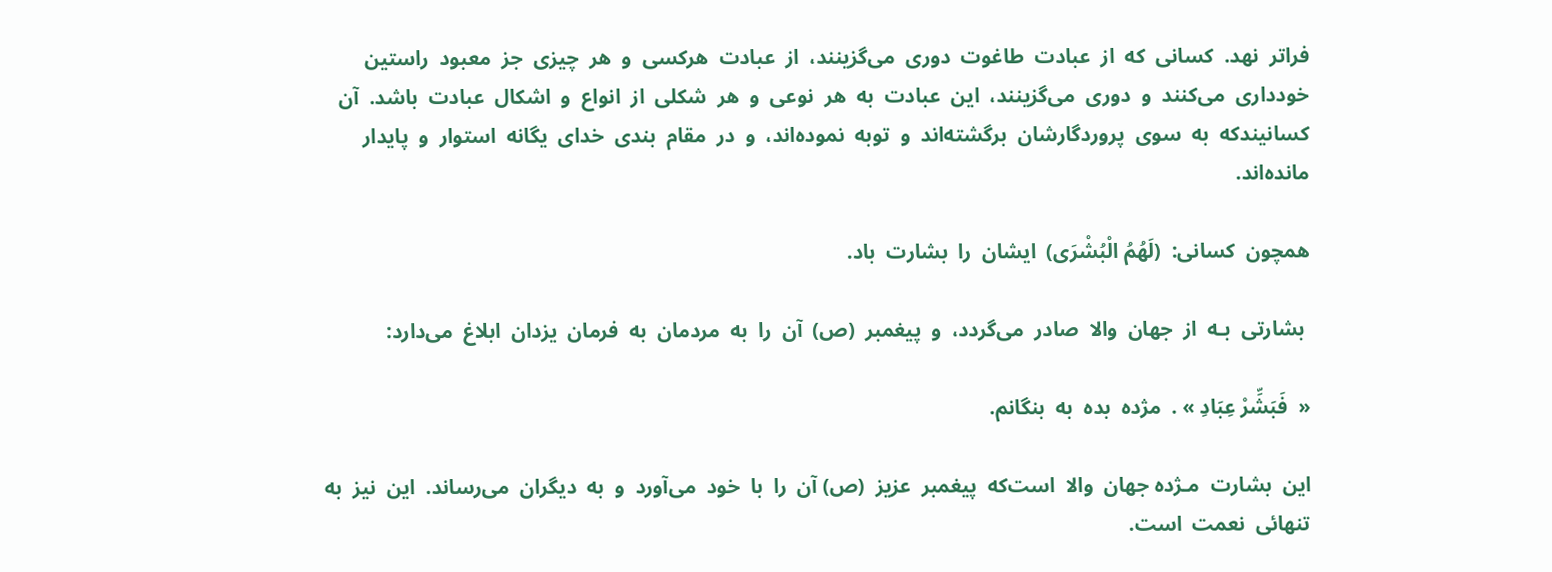فراتر  نهد.  کسانی  که  از  عبادت  طاغوت  دوری  می‌گزینند،  از  عبادت  هرکسی  و  هر  چیزی  جز  معبود  راستین  خودداری  می‌کنند  و  دوری  می‌گزینند،  این  عبادت  به  هر  نوعی  و  هر  شکلی  از  انواع  و  اشکال  عبادت  باشد.  آن  کسانیندکه  به  سوی  پروردگارشان  برگشته‌اند  و  توبه  نموده‌اند،  و  در  مقام  بندی  خدای  یگانه  استوار  و  پایدار  مانده‌اند.

همچون  کسانی‌:  (لَهُمُ الْبُشْرَى)  ایشان  را  بشارت  باد‌.

 بشارتی  بـه  از  جهان  والا  صادر  می‌گردد،  و  پیغمبر  (ص)  آن  را  به  مردمان  به  فرمان  یزدان  ابلاغ  می‌دارد:

«  فَبَشِّرْ عِبَادِ » .  مژده  بده  به  بنگانم‌.

این  بشارت  مـژده جهان  والا  است‌که  پیغمبر  عزیز  (ص) آن  را  با  خود  می‌آورد  و  به  دیگران  می‌رساند.  این  نیز  به  تنهائی  نعمت  است‌.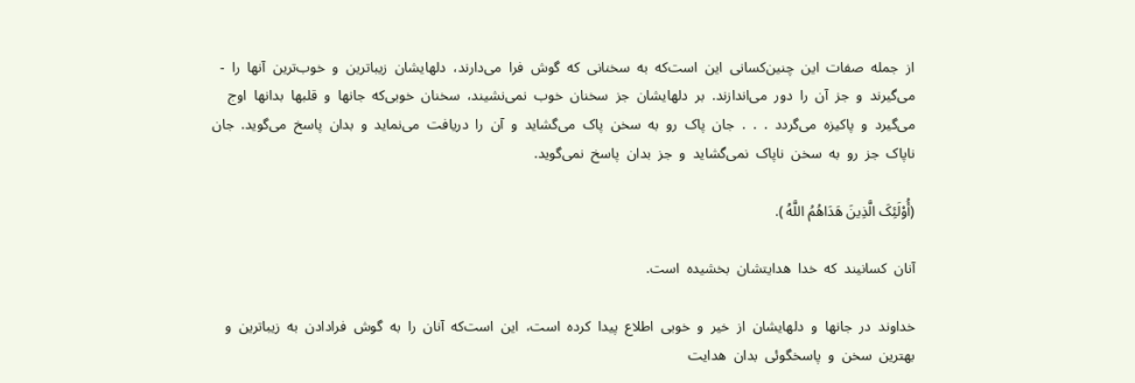از  جمله  صفات  این  چنین‌کسانی  این  است‌که  به  سخنانی  که  گوش  فرا  می‌دارند،  دلهایشان  زیباترین  و  خوب‌ترین  آنها  را  - می‌گیرند  و  جز  آن  را  دور  می‌اندازند.  بر  دلهایشان  جز  سخنان  خوب  نمی‌نشیند،  سخنان  خوبی‌که  جانها  و  قلبها  بدانها  اوج  می‌گیرد  و  پاکیزه  می‌گردد  .  .  .  جان  پاک  رو  به  سخن  پاک  می‌گشاید  و  آن  را  دریافت  می‌نماید  و  بدان  پاسخ  می‌گوید.  جان  ناپاک  جز  رو  به  سخن  ناپاک  نمی‌گشاید  و  جز  بدان  پاسخ  نمی‌گوید.

(أُوْلَئِکَ الَّذِینَ هَدَاهُمُ اللَّهُ ).

آنان  کسانیند  که  خدا  هدایتشان  بخشیده  است‌.

خداوند  در  جانها  و  دلهایشان  از  خیر  و  خوبی  اطلاع  پیدا  کرده  است‌،  این  است‌که  آنان  را  به  گوش  فرادادن  به  زیباترین  و  بهترین  سخن  و  پاسخگوئی  بدان  هدایت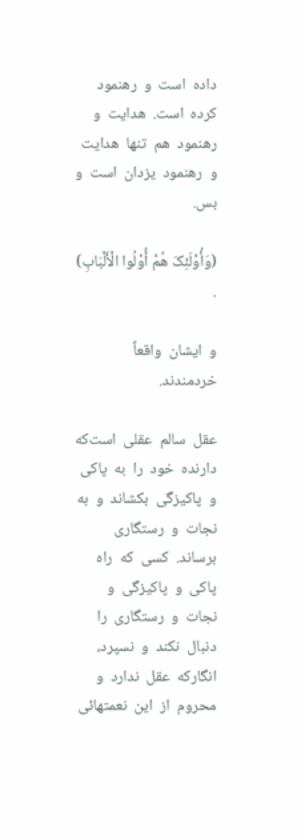داده  است  و  رهنمود  کرده  است‌.  هدایت  و  رهنمود  هم  تنها  هدایت  و  رهنمود  یزدان  است  و  بس.

(وَأُوْلَئِکَ هُمْ أُوْلُوا الْأَلْبَابِ)  .

و  ایشان  واقعاً  خردمندند.

عقل  سالم  عقلی  است‌که  دارنده  خود  را  به  پاکی  و  پاکیزگی  بکشاند  و  به  نجات  و  رستگاری  برساند.  کسی  که  راه  پاکی  و  پاکیزگی  و  نجات  و  رستگاری  را  دنبال  نکند  و  نسپرد،  انگارکه  عقل  ندارد  و  محروم  از  این  نعمتهائی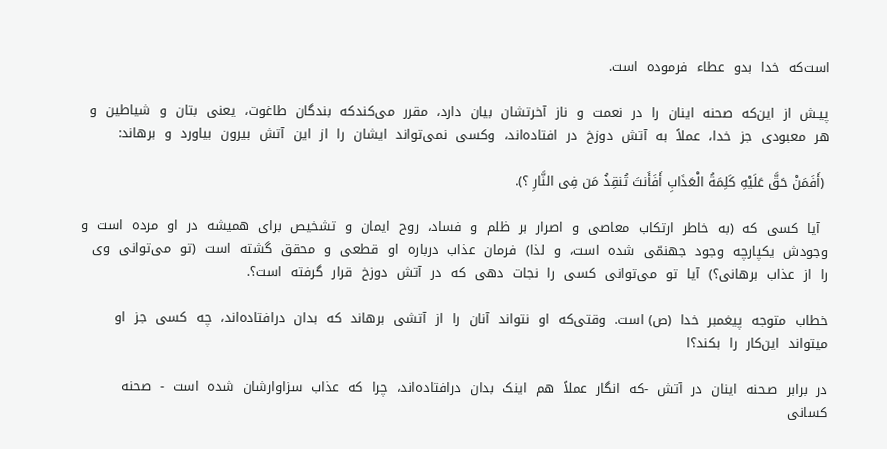است‌که  خدا  بدو  عطاء  فرموده  است‌.

پیـش  از  این‌که  صحنه  اینان  را  در  نعمت  و  ناز  آخرتشان  بیان  دارد،  مقرر  می‌کندکه  بندگان  طاغوت‌،  یعنی  بتان  و  شیاطین  و  هر  معبودی  جز  خدا،  عملاً  به  آتش  دوزخ  در  افتاده‌اند،  وکسی  نمی‌تواند  ایشان  را  از  این  آتش  بیرون  بیاورد  و  برهاند:

 (أَفَمَنْ حَقَّ عَلَیْهِ کَلِمَةُ الْعَذَابِ أَفَأَنتَ تُنقِذُ مَن فِی النَّارِ ؟).

  آیا  کسی  که  (به  خاطر  ارتکاب  معاصی  و  اصرار  بر  ظلم  و  فساد،  روح  ایمان  و  تشخیص  برای  همیشه  در  او  مرده  است  و  وجودش  یکپارچه  وجود  جهنمّی  شده  است‌،  و  لذا)  فرمان  عذاب  درباره  او  قطعی  و  محقق  گشته  است  (تو  می‌توانی  وی  را  از  عذاب  برهانی‌؟‌)  آیا  تو  می‌توانی  کسی  را  نجات  دهی  که  در  آتش  دوزخ  قرار  گرفته  است‌؟‌.

خطاب  متوجه  پیغمبر  خدا  (ص) است‌.  وقتی‌که  او  نتواند  آنان  را  از  آتشی  برهاند  که  بدان  درافتاده‌اند،  چه  کسی  جز  او  میتواند  این‌کار  را  بکند؟‌ا

در  برابر  صـحنه  اینان  در  آتش  -که  انگار  عملاً  هم  اینک  بدان  درافتاده‌اند،  چرا  که  عذاب  سزاوارشان  شده  است  -  صحنه  کسانی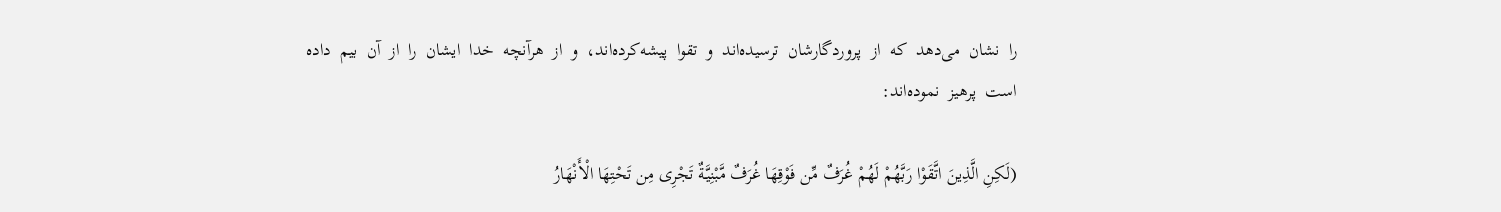را  نشان  می‌دهد  که  از  پروردگارشان  ترسیده‌اند  و  تقوا  پیشه‌کرده‌اند،  و  از  هرآنچه  خدا  ایشان  را  از  آن  بیم  داده  است  پرهیز  نموده‌اند:

(لَکِنِ الَّذِینَ اتَّقَوْا رَبَّهُمْ لَهُمْ غُرَفٌ مِّن فَوْقِهَا غُرَفٌ مَّبْنِیَّةٌ تَجْرِی مِن تَحْتِهَا الْأَنْهَارُ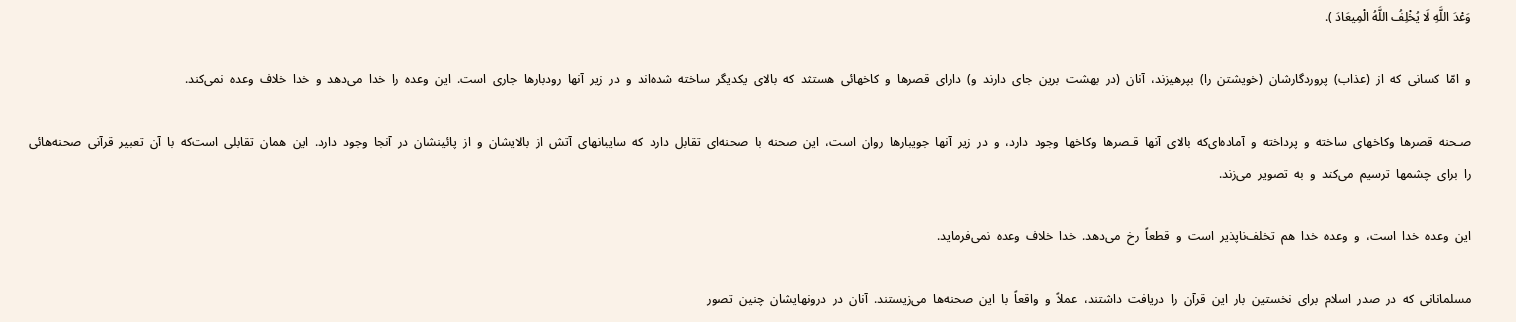وَعْدَ اللَّهِ لَا یُخْلِفُ اللَّهُ الْمِیعَادَ ).

و  امّا  کسانی  که  از  (عذاب‌)  پروردگارشان  (خویشتن  را)  بپرهیزند،  آنان  (در  بهشت  برین  جای  دارند  و)  دارای  قصرها  و  کاخهائی  هستثد  که  بالای  یکدیگر  ساخته  شده‌اند  و  در  زیر  آنها  رودبارها  جاری  است‌.  این  وعده  را  خدا  می‌دهد  و  خدا  خلاف  وعده  نمی‌کند.

صـحنه  قصرها  وکاخهای  ساخته  و  پرداخته  و  آماده‌ای‌که  بالای  آنها  قـصرها  وکاخها  وجود  دارد،  و  در  زیر  آنها  جویبارها  روان  است‌،  این  صحنه  با  صحنه‌ای  تقابل  دارد  که  سایبانهای  آتش  از  بالایشان  و  از  پائینشان  در  آنجا  وجود  دارد.  این  همان  تقابلی  است‌که  با  آن  تعبیر  قرآنی  صحنه‌هائی  را  برای  چشمها  ترسیم  می‌کند  و  به  تصویر  می‌زند.

این  وعده  خدا  است‌،  و  وعده  خدا  هم  تخلف‌ناپذیر  است  و  قطعاً  رخ  می‌دهد.  خدا  خلاف  وعده  نمی‌فرماید.

مسلمانانی  که  در  صدر  اسلام  برای  نخستین  بار  این  قرآن  را  دریافت  داشتند،  عملاً  و  واقعاً  با  این  صحنه‌ها  می‌زیستند.  آنان  در  درونهایشان  چنین  تصور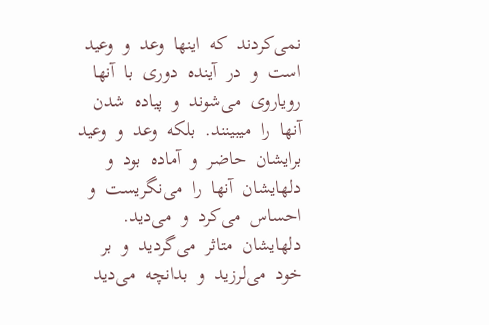نمی‌کردند  که  اینها  وعد  و  وعید  است  و  در  آینده  دوری  با  آنها  رویاروی  می‌شوند  و  پیاده  شدن  آنها  را  میبینند.  بلکه  وعد  و  وعید  برایشان  حاضر  و  آماده  بود  و  دلهایشان  آنها  را  می‌نگریست  و  احساس  می‌کرد  و  می‌دید.  دلهایشان  متاثر  می‌گردید  و  بر  خود  می‌لرزید  و  بدانچه  می‌دید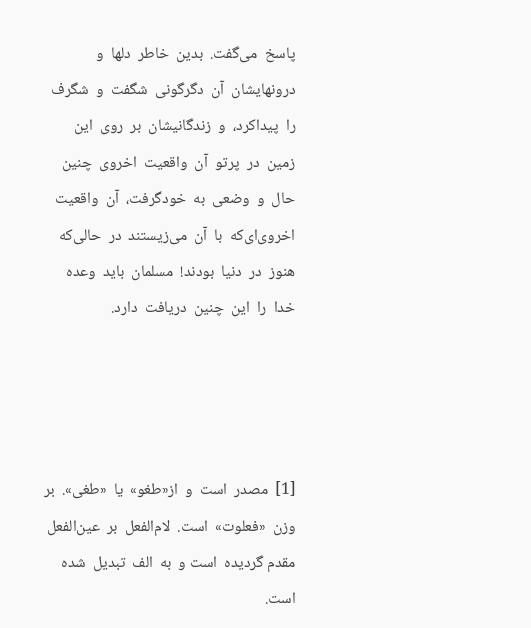پاسخ  می‌گفت‌.  بدین  خاطر  دلها  و  درونهایشان  آن  دگرگونی  شگفت  و  شگرف  را  پیداکرد،  و  زندگانیشان  بر  روی  این  زمین  در  پرتو  آن  واقعیت  اخروی  چنین  حال  و  وضعی  به  خودگرفت‌،  آن  واقعیت  اخروی‌ای‌که  با  آن  می‌زیستند  در  حالی‌که  هنوز  در  دنیا  بودند!  مسلمان  باید  وعده  خدا  را  این  چنین  دریافت  دارد.




[1]  مصدر  است  و  از«طغو»  یا  «طغی‌».  بر  وزن  «فعلوت‌»  است‌.  لام‌الفعل  بر  عین‌الفعل  مقدم‌ گردیده  است‌ و  به  الف  تبدیل  شده  است‌.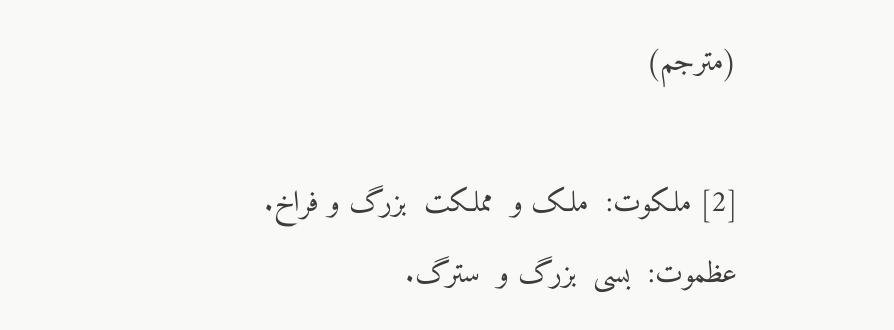(مترجم‌)

[2] ملکوت‌:  ملک ‌و  مملکت  بزرگ ‌و فراخ‌.  عظموت‌:  بسی  بزرگ‌ و  سترگ.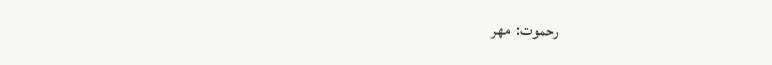رحموت‌:  مهر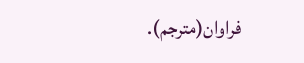فراوان‌(مترجم‌).